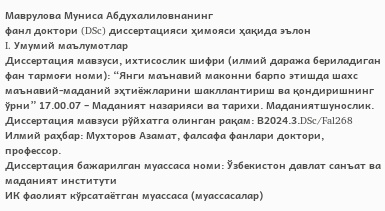Маврулова Муниса Абдухалиловнанинг
фанл доктори (DSc) диссертацияси ҳимояси ҳақида эълон
I. Умумий маълумотлар
Диссертация мавзуси, ихтисослик шифри (илмий даража бериладиган фан тармоғи номи): “Янги маънавий маконни барпо этишда шахс маънавий-маданий эҳтиёжларини шакллантириш ва қондиришнинг ўрни” 17.00.07 – Маданият назарияси ва тарихи. Маданиятшунослик.
Диссертация мавзуси рўйхатга олинган рақам: В2024.3.DSc/Fal268
Илмий раҳбар: Мухторов Азамат, фалсафа фанлари доктори, профессор.
Диссертация бажарилган муассаса номи: Ўзбекистон давлат санъат ва маданият институти
ИК фаолият кўрсатаётган муассаса (муассасалар)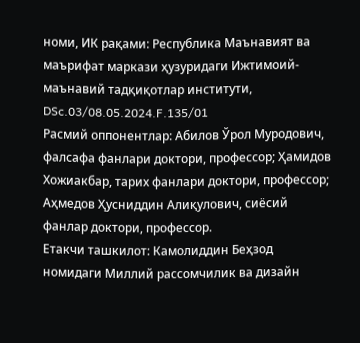номи, ИК рақами: Республика Маънавият ва маърифат маркази ҳузуридаги Ижтимоий-маънавий тадқиқотлар институти, DSc.03/08.05.2024.F.135/01
Расмий оппонентлар: Абилов Ўрол Муродович, фалсафа фанлари доктори, профессор; Ҳамидов Хожиакбар, тарих фанлари доктори, профессор; Аҳмедов Ҳусниддин Алиқулович, сиёсий фанлар доктори, профессор.
Етакчи ташкилот: Камолиддин Беҳзод номидаги Миллий рассомчилик ва дизайн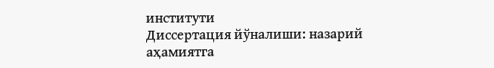институти
Диссертация йўналиши: назарий аҳамиятга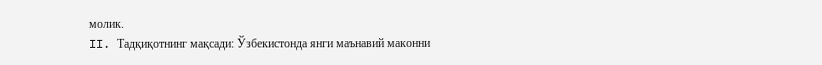молик.
II. Тадқиқотнинг мақсади: Ўзбекистонда янги маънавий маконни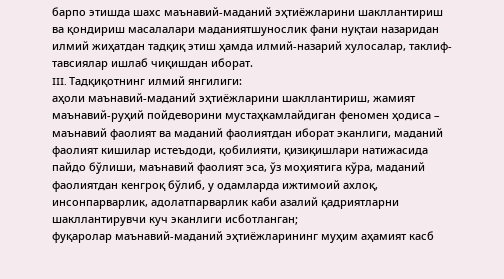барпо этишда шахс маънавий-маданий эҳтиёжларини шакллантириш ва қондириш масалалари маданиятшунослик фани нуқтаи назаридан илмий жиҳатдан тадқиқ этиш ҳамда илмий-назарий хулосалар, таклиф-тавсиялар ишлаб чиқишдан иборат.
III. Тадқиқотнинг илмий янгилиги:
аҳоли маънавий-маданий эҳтиёжларини шакллантириш, жамият маънавий-руҳий пойдеворини мустаҳкамлайдиган феномен ҳодиса – маънавий фаолият ва маданий фаолиятдан иборат эканлиги, маданий фаолият кишилар истеъдоди, қобилияти, қизиқишлари натижасида пайдо бўлиши, маънавий фаолият эса, ўз моҳиятига кўра, маданий фаолиятдан кенгроқ бўлиб, у одамларда ижтимоий ахлоқ, инсонпарварлик, адолатпарварлик каби азалий қадриятларни шакллантирувчи куч эканлиги исботланган;
фуқаролар маънавий-маданий эҳтиёжларининг муҳим аҳамият касб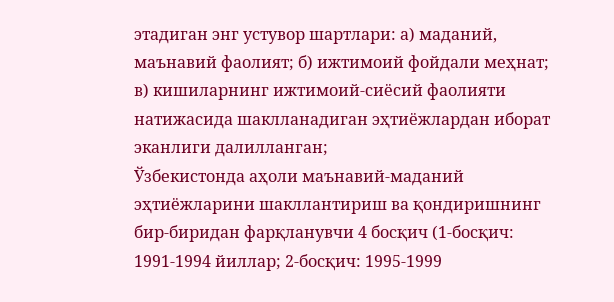этадиган энг устувор шартлари: а) маданий, маънавий фаолият; б) ижтимоий фойдали меҳнат; в) кишиларнинг ижтимоий-сиёсий фаолияти натижасида шаклланадиган эҳтиёжлардан иборат эканлиги далилланган;
Ўзбекистонда аҳоли маънавий-маданий эҳтиёжларини шакллантириш ва қондиришнинг бир-биридан фарқланувчи 4 босқич (1-босқич: 1991-1994 йиллар; 2-босқич: 1995-1999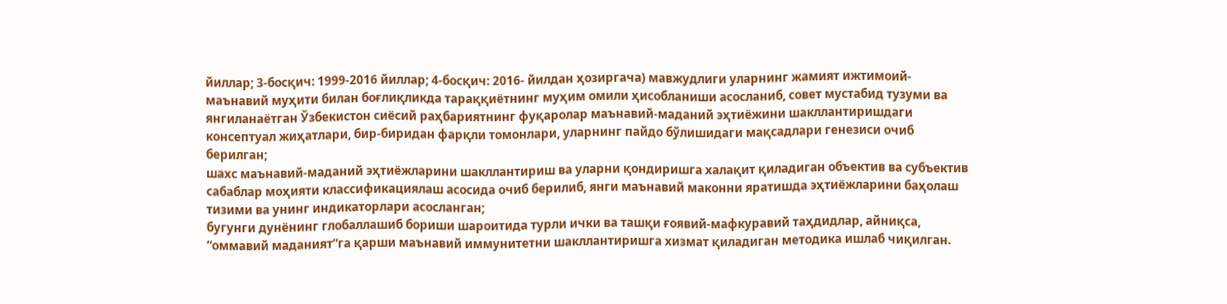йиллар; 3-босқич: 1999-2016 йиллар; 4-босқич: 2016- йилдан ҳозиргача) мавжудлиги уларнинг жамият ижтимоий-маънавий муҳити билан боғлиқликда тараққиётнинг муҳим омили ҳисобланиши асосланиб, совет мустабид тузуми ва янгиланаётган Ўзбекистон сиёсий раҳбариятнинг фуқаролар маънавий-маданий эҳтиёжини шакллантиришдаги консептуал жиҳатлари, бир-биридан фарқли томонлари, уларнинг пайдо бўлишидаги мақсадлари генезиси очиб берилган;
шахс маънавий-маданий эҳтиёжларини шакллантириш ва уларни қондиришга халақит қиладиган объектив ва субъектив сабаблар моҳияти классификациялаш асосида очиб берилиб, янги маънавий маконни яратишда эҳтиёжларини баҳолаш тизими ва унинг индикаторлари асосланган;
бугунги дунёнинг глобаллашиб бориши шароитида турли ички ва ташқи ғоявий-мафкуравий таҳдидлар, айниқса, “оммавий маданият”га қарши маънавий иммунитетни шакллантиришга хизмат қиладиган методика ишлаб чиқилган.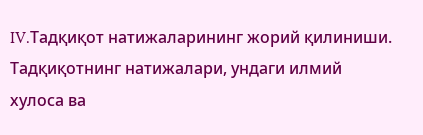IV.Тадқиқот натижаларининг жорий қилиниши. Тадқиқотнинг натижалари, ундаги илмий хулоса ва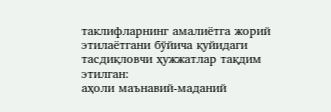таклифларнинг амалиётга жорий этилаётгани бўйича қуйидаги тасдиқловчи ҳужжатлар тақдим этилган:
аҳоли маънавий-маданий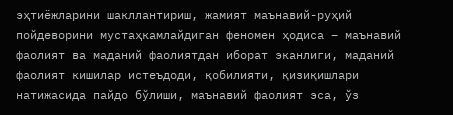эҳтиёжларини шакллантириш, жамият маънавий-руҳий пойдеворини мустаҳкамлайдиган феномен ҳодиса – маънавий фаолият ва маданий фаолиятдан иборат эканлиги, маданий фаолият кишилар истеъдоди, қобилияти, қизиқишлари натижасида пайдо бўлиши, маънавий фаолият эса, ўз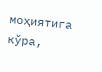моҳиятига кўра,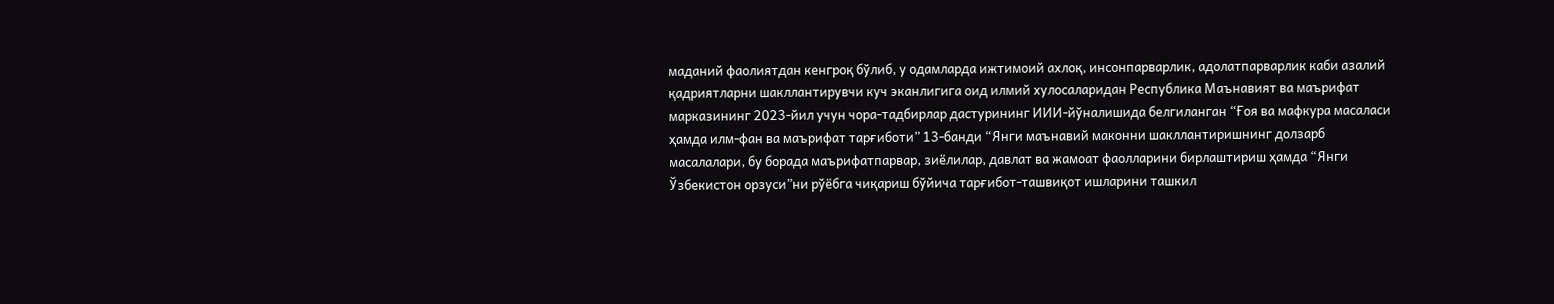маданий фаолиятдан кенгроқ бўлиб, у одамларда ижтимоий ахлоқ, инсонпарварлик, адолатпарварлик каби азалий қадриятларни шакллантирувчи куч эканлигига оид илмий хулосаларидан Республика Маънавият ва маърифат марказининг 2023-йил учун чора-тадбирлар дастурининг ИИИ-йўналишида белгиланган “Ғоя ва мафкура масаласи ҳамда илм-фан ва маърифат тарғиботи” 13-банди “Янги маънавий маконни шакллантиришнинг долзарб масалалари, бу борада маърифатпарвар, зиёлилар, давлат ва жамоат фаолларини бирлаштириш ҳамда “Янги Ўзбекистон орзуси”ни рўёбга чиқариш бўйича тарғибот-ташвиқот ишларини ташкил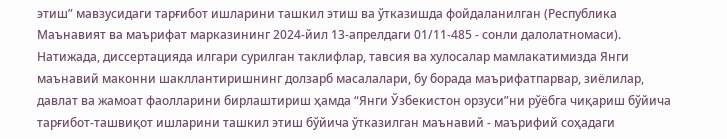этиш” мавзусидаги тарғибот ишларини ташкил этиш ва ўтказишда фойдаланилган (Республика Маънавият ва маърифат марказининг 2024-йил 13-апрелдаги 01/11-485 - сонли далолатномаси). Натижада, диссертацияда илгари сурилган таклифлар, тавсия ва хулосалар мамлакатимизда Янги маънавий маконни шакллантиришнинг долзарб масалалари, бу борада маърифатпарвар, зиёлилар, давлат ва жамоат фаолларини бирлаштириш ҳамда “Янги Ўзбекистон орзуси”ни рўёбга чиқариш бўйича тарғибот-ташвиқот ишларини ташкил этиш бўйича ўтказилган маънавий - маърифий соҳадаги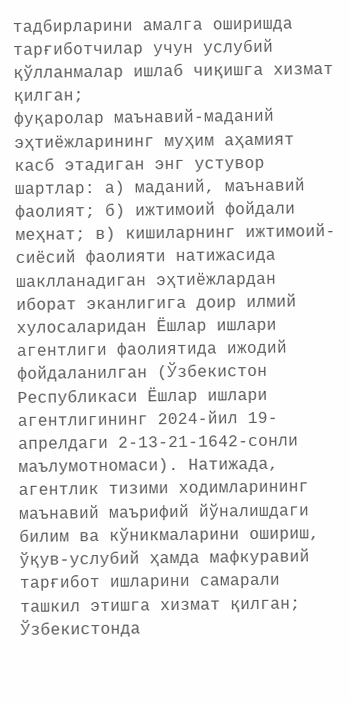тадбирларини амалга оширишда тарғиботчилар учун услубий қўлланмалар ишлаб чиқишга хизмат қилган;
фуқаролар маънавий-маданий эҳтиёжларининг муҳим аҳамият касб этадиган энг устувор шартлар: а) маданий, маънавий фаолият; б) ижтимоий фойдали меҳнат; в) кишиларнинг ижтимоий-сиёсий фаолияти натижасида шаклланадиган эҳтиёжлардан иборат эканлигига доир илмий хулосаларидан Ёшлар ишлари агентлиги фаолиятида ижодий фойдаланилган (Ўзбекистон Республикаси Ёшлар ишлари агентлигининг 2024-йил 19-апрелдаги 2-13-21-1642-сонли маълумотномаси). Натижада, агентлик тизими ходимларининг маънавий маърифий йўналишдаги билим ва кўникмаларини ошириш, ўқув-услубий ҳамда мафкуравий тарғибот ишларини самарали ташкил этишга хизмат қилган;
Ўзбекистонда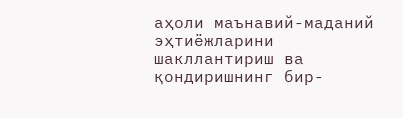аҳоли маънавий-маданий эҳтиёжларини шакллантириш ва қондиришнинг бир-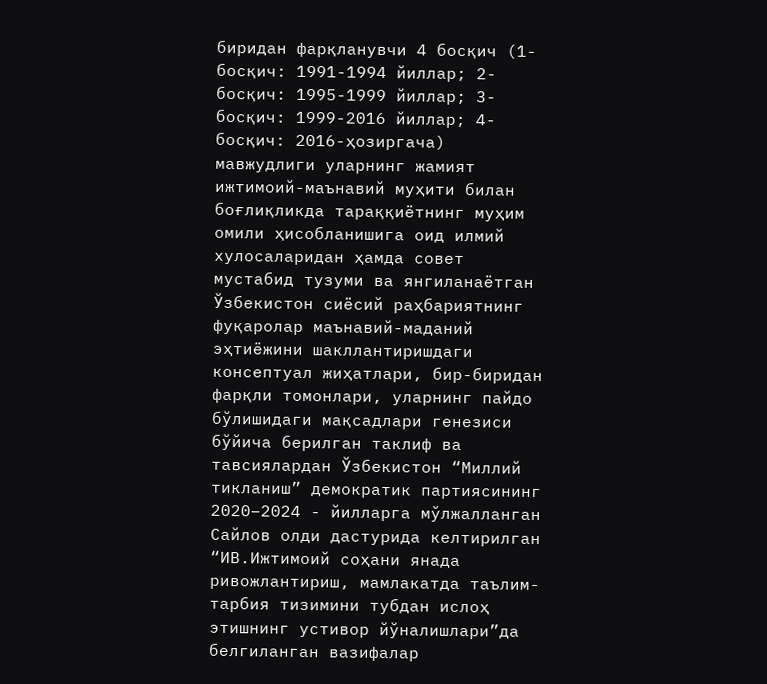биридан фарқланувчи 4 босқич (1-босқич: 1991-1994 йиллар; 2-босқич: 1995-1999 йиллар; 3-босқич: 1999-2016 йиллар; 4-босқич: 2016-ҳозиргача) мавжудлиги уларнинг жамият ижтимоий-маънавий муҳити билан боғлиқликда тараққиётнинг муҳим омили ҳисобланишига оид илмий хулосаларидан ҳамда совет мустабид тузуми ва янгиланаётган Ўзбекистон сиёсий раҳбариятнинг фуқаролар маънавий-маданий эҳтиёжини шакллантиришдаги консептуал жиҳатлари, бир-биридан фарқли томонлари, уларнинг пайдо бўлишидаги мақсадлари генезиси бўйича берилган таклиф ва тавсиялардан Ўзбекистон “Миллий тикланиш” демократик партиясининг 2020–2024 - йилларга мўлжалланган Сайлов олди дастурида келтирилган “ИВ.Ижтимоий соҳани янада ривожлантириш, мамлакатда таълим-тарбия тизимини тубдан ислоҳ этишнинг устивор йўналишлари”да белгиланган вазифалар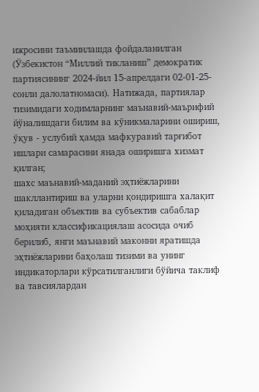ижросини таъминлашда фойдаланилган (Ўзбекистон “Миллий тикланиш” демократик партиясининг 2024-йил 15-апрелдаги 02-01-25-сонли далолатномаси). Натижада, партиялар тизимидаги ходимларнинг маънавий-маърифий йўналишдаги билим ва кўникмаларини ошириш, ўқув - услубий ҳамда мафкуравий тарғибот ишлари самарасини янада оширишга хизмат қилган;
шахс маънавий-маданий эҳтиёжларини шакллантириш ва уларни қондиришга халақит қиладиган объектив ва субъектив сабаблар моҳияти классификациялаш асосида очиб берилиб, янги маънавий маконни яратишда эҳтиёжларини баҳолаш тизими ва унинг индикаторлари кўрсатилганлиги бўйича таклиф ва тавсиялардан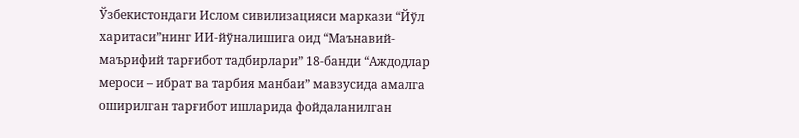Ўзбекистондаги Ислом сивилизацияси маркази “Йўл харитаси”нинг ИИ-йўналишига оид “Маънавий-маърифий тарғибот тадбирлари” 18-банди “Аждодлар мероси – ибрат ва тарбия манбаи” мавзусида амалга оширилган тарғибот ишларида фойдаланилган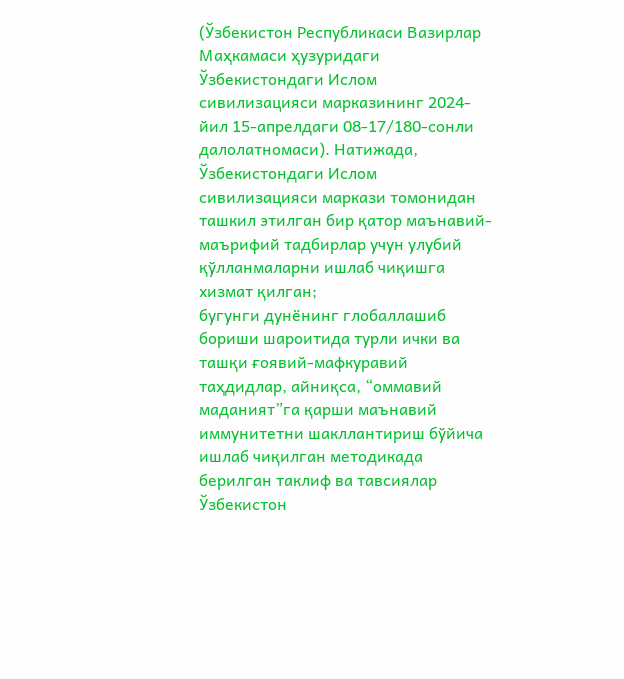(Ўзбекистон Республикаси Вазирлар Маҳкамаси ҳузуридаги Ўзбекистондаги Ислом сивилизацияси марказининг 2024-йил 15-апрелдаги 08-17/180-сонли далолатномаси). Натижада, Ўзбекистондаги Ислом сивилизацияси маркази томонидан ташкил этилган бир қатор маънавий-маърифий тадбирлар учун улубий қўлланмаларни ишлаб чиқишга хизмат қилган;
бугунги дунёнинг глобаллашиб бориши шароитида турли ички ва ташқи ғоявий-мафкуравий таҳдидлар, айниқса, “оммавий маданият”га қарши маънавий иммунитетни шакллантириш бўйича ишлаб чиқилган методикада берилган таклиф ва тавсиялар Ўзбекистон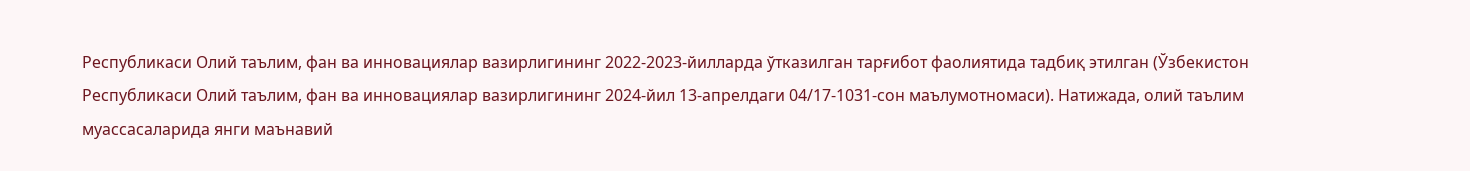Республикаси Олий таълим, фан ва инновациялар вазирлигининг 2022-2023-йилларда ўтказилган тарғибот фаолиятида тадбиқ этилган (Ўзбекистон Республикаси Олий таълим, фан ва инновациялар вазирлигининг 2024-йил 13-апрелдаги 04/17-1031-сон маълумотномаси). Натижада, олий таълим муассасаларида янги маънавий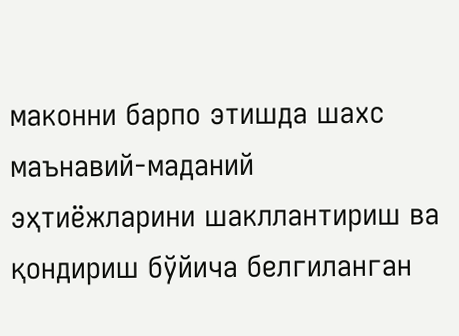маконни барпо этишда шахс маънавий-маданий эҳтиёжларини шакллантириш ва қондириш бўйича белгиланган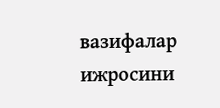вазифалар ижросини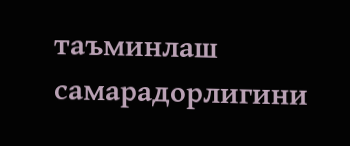таъминлаш самарадорлигини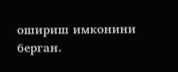ошириш имконини берган.